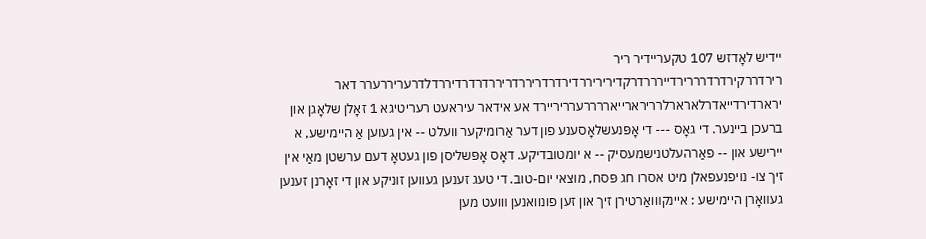ײדיש לאָדזש 107 טקעריידיר ריר רירדררקירדרדרררירדיירררדרקדיריריררדירדרדריררדריררדרדרדיררדלדרעריררערר דאר ירארדירדייאדרלארארלררירארייאררררערריריירד אע אידאר עיראעט רעריטיגא 1 זאָלן שלאָגן און ברעכן ביינער. די גאָס --- די אָפּנעשלאָסענע פון דער אַרומיקער וועלט -- אין געוען אַ היימישע, א יירישע און -- פאַרהעלטנישמעסיק -- א יומטובדיקע. דאָס אָפּשליסן פון געטאָ דעם ערשטן מאַי אין זיך צו- נויפנעפאלן מיט אסרו חג פּסח, מוצאי יום-טוב. די טעג זענען געווען זוניקע און די זאָרנן זענען געװאָרן היימישע : איינקװואַרטירן זיך און זען פונוואנען װועט מען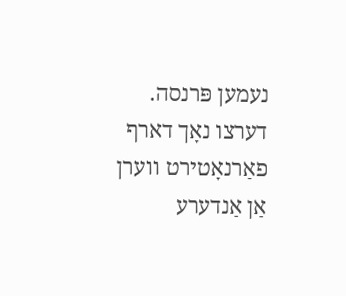נעמען פּרנסה.
דערצו נאָך דארף פאַרנאָטירט ווערן אַן אַנדערע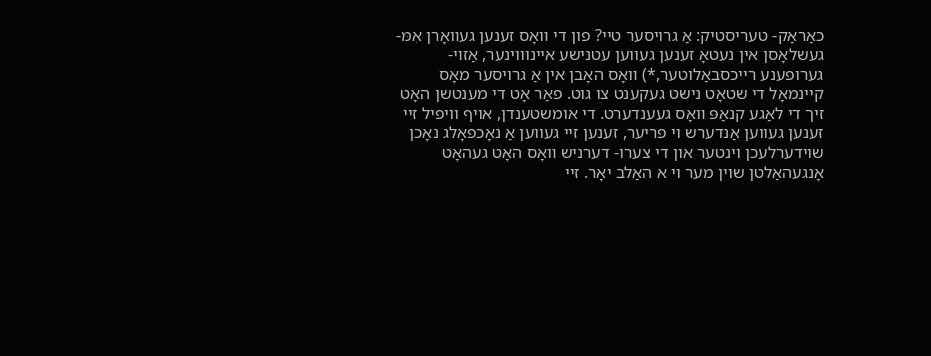כאַראַק- טעריסטיק: אַ גרויסער טיי? פון די װאָס זענען געװאָרן אִמּ- געשלאָסן אין נעטאָ זענען געווען עטנישע איינוווינער, אַזױ- גערופענע רייכסבאַלוטער,*) װאָס האָבן אין אַ גרויסער מאָס קיינמאָל די שטאָט נישט געקענט צו גוט. פאַר אָט די מענטשן האָט זיך די לאַגע קנאַפּ װאָס געענדערט. די אומשטענדן, אויף וויפיל זיי זענען געווען אַנדערש וי פריער, זענען זיי געווען אַ נאָכפאָלג נאָכן שוידערלעכן וינטער און די צערו- דערניש װאָס האָט געהאָט אָנגעהאַלטן שוין מער וי א האַלב יאָר. זיי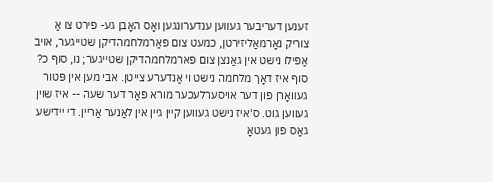זענען דעריבער געווען ענדערונגען ואָס האָבן גע- פירט צו אַ צוריק נאָרמאַליזירטן, כמעט צום פאַרמלחמהדיקן שטייגער, אויב אַפילו נישט אין גאַנצן צום פארמלחמהדיקן שטייגער; נו, סוף כ? סוף איז דאָך מלחמה נישט וי אַנדערע צייטן. אבי מען אין פּטור געװאָרן פון דער אויסערלעכער מורא פאַר דער שעה -- איז שוין געווען גוט. ס'איז נישט געווען קיין גיין אין לאַנער אַריין. די יידישע גאַס פון געטאָ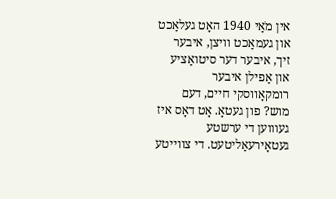אין מֹאַי 1940 האָט געלאַכט און געמאַכט וויצן, איבער זיך, איבער דער סיטואַציע און אַפילן איבער רומקאָווסקי חיים, דעם מוש? פון געטאָ. אָט דאָס איז געװוען די ערשטע געטאָירעאַליטעט. די צווייטע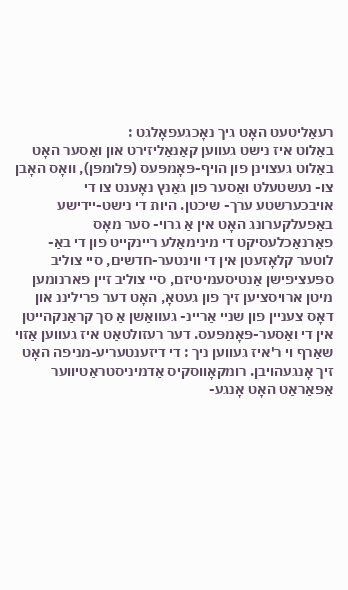רעאַליטעט האָט גיך נאָכגעפאָלגט :
באַלוט איז נישט געווען קאַנאַליזירט און ואַסער האָט באַלוט געצוינן פון הויף-פּאָמפּעס (פּלומפּן), װאָס האָבן צו- נעשטעלט ואַסער פון גאַנץ נאָענט צו די אויבכערשטע ערך- שיכטן. היות די נישט-יידישע באַפעלקערונג האָט אין אַ גרוי- סער מאָס פאַרנאַכלעסיקט די מינימאַלע ריינקייט פון די באַ- לוטער קלאָזעטן אין די ווינטער-חדשים, סיי צוליב ספּעציפישן אַנטיסעמיטיזם, סיי צוליב זיין פארנומען מיטן ארויסציען זיך פון געטאָ, האָט דער פריליננ און דאָס צעניין פון שניי אַרײנ- געװאַשן אַ סך קראַנקהייטן אין די ואַסער-פּאָמפּעס. דער רעזולטאַט איז געווען אַזױ שאַרף וי ר'איז געווען ניך : די דיזענטעריע-מניפה האָט זיך אָנגעהויבן. רומקאָווסקיס אַדמיניסטראַטיווער אַפּאַראַט האָט אָנגע-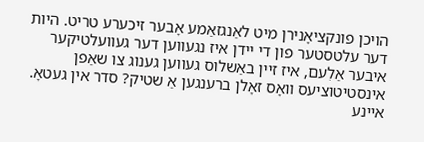הויכן פונקציאָנירן מיט לאַנגזאַמע אָבער זיכערע טריט. היות דער עלטסטער פון די יידן איז נגעווען דער געוועלטיקער איבער אַלִעם, איז זיין באַשלוס געווען גענוג צו שאַפן אינסטיטוציעס װאָס זאָלן ברענגען אַ שטיק? סדר אין געטאָ. איינע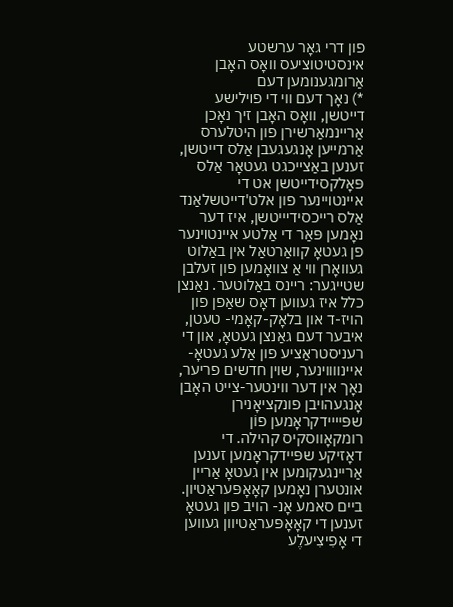פון דרי גאָר ערשטע אינסטיטוציעס װאָס האָבן אַרומגענומען דעם
*) נאָך דעם װי די פױלישע דײטשן, װאָס האָבן זיך נאָכן אַרײנמאַרשירן פון היטלערס אַרמײען אָנגעגעבן אַלס דייטשן, זענען באַצײכגט געטאָר אַלס פּאָלקסידײטשן אט די אײנטױינער פון אלט'דײטשלאַנד אַלס רײכסידײיטשן, איז דער נאָמען פּאַר די אַלטע אײנטױנער פן געטאָ קװאַרטאַל אין באַלוט געװאָרן װי אַ צוואָמען פון זעלבן שטײגער: רײנס באַלוטער. נאַנצן כלל איז געווען דאָס שאַפן פון הויז-ד און בלאָק-קאָמי- טעטן, איבער דעם גאַנצן געטאָ, און די רעניסטראַציע פון אַלע געטאָ-איינװווינער, שוין חדשים פריער, נאָך אין דער ווינטער-צייט האָבן אָנגעהויבן פונקציאָנירן שפּיײידקראָמען פוֹן רומקאָווסקיס קהילה. די דאָזיקע שפּיידקראָמען זענען אַריינגעקומען אין געטאָ אַריין אונטערן נאָמען קאָאָפּעראַטיון. ביים סאמע אָנ- הויב פון געטאָ זענען די קאָאָפּעראַטיוון געווען די אָפִיצִיעלֶע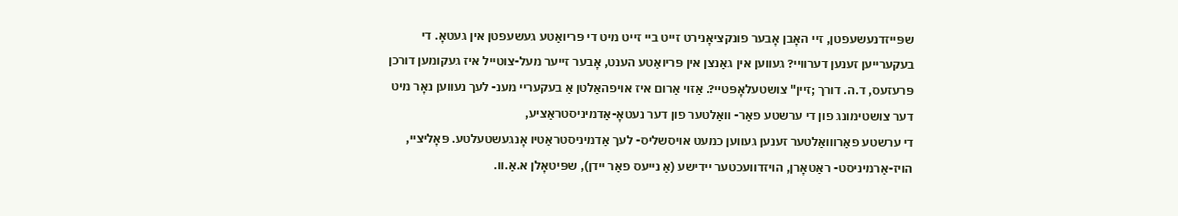שפּייזדנעשעפטן, זיי האָבן אָבער פונקציאָנירט זייט ביי זייט מיט די פּריואַטע געשעפטן אין געטאָ. די בעקערייען זענען דערוויי? געווען אין גאַנצן אין פּריואַטע הענט, אָבער זייער מעל-צוטייל איז געקומען דורכן פּרעזעס, ד.ה. דורך ;זיין" צושטעלאָפּטײ?. אַזױ אַרום איז אויפהאַלטן אַ בעקעריי מענ- לעך נעווען נאָר מיט דער צושטימונג פון די ערשטע פאַר- װאַלטער פון דער נעטאָ-אַדמיניסטראַציע,
די ערשטע פאַרװואַלטער זענען געווען כמעט אויסשליס- לעך אַדמיניסטראַטיו אָנגעשטעלטע. פּאָליציי, הויז-אַרמיניסט- ראַטאָרן, הויזדוועכטער יידישע (אַ נייעס פאַר יידן), שפּיטאָלן א.אַ.וו.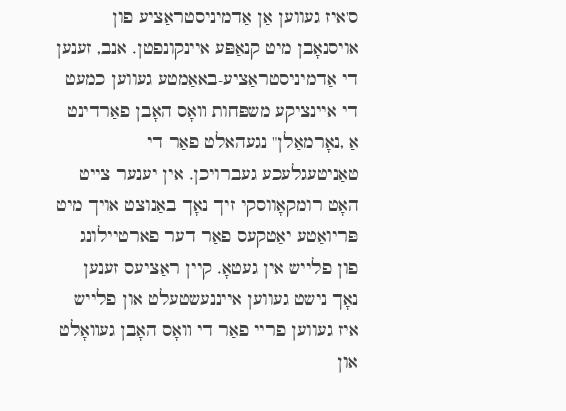ס'איז געווען אַן אַדמיניסטראַציע פון אויסנאָבן מיט קנאַפּע איינקונפטן. אנב, זענען די אַדמיניסטראַציע-באאַמטע געווען כמעט די איינציקע משפּחות װאָס האָבן פאַרדינט אַ ,נאָרמאַלן" נגעהאלט פאַר די טאַניטעגלעכע געברויכן. אין יענער צייט האָט רומקאָווסקי זיך נאָך באַנוצט אויך מיט פּריואַטע יאַטקעס פאַר דער פארטיילונג פון פלייש אין געטאָ. קיין ראַציעס זענען נאָך נישט געווען אייננעשטעלט און פלייש איז געווען פריי פאַר די װאָס האָבן געװאָלט און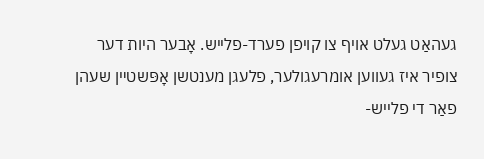געהאַט געלט אויף צו קויפן פערד-פלייש. אָבער היות דער צופיר איז געווען אומרעגולער, פלעגן מענטשן אָפּשטײן שעהן פאַר די פלייש-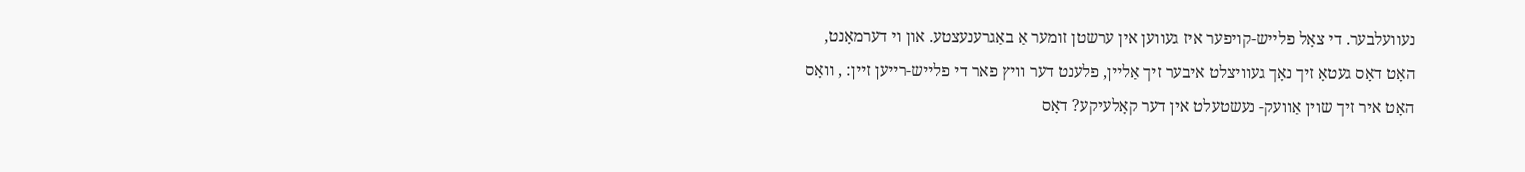נעוועלבער. די צאָל פלייש-קויפער איז געווען אין ערשטן זומער אַ באַגרענעצטע. און וי דערמאָנט, האָט דאָס געטאָ זיך נאָך געוויצלט איבער זיך אַליין, פלענט דער וויץ פאר די פלייש-רייען זיין: , װאָס האָט איר זיך שוין אַװעק- נעשטעלט אין דער קאָלעיקע? דאָס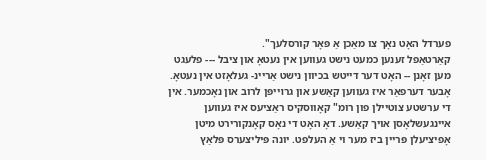פערדל האָט נאָך צו מאַכן אַ פּאָר קורסלעך".
קאַרטאַפל זענען כמעט נישט געווען אין נעטאָ און ציבל --- פלעגט מען זאָנן -- האָט דער דייטש בכיוון נישט אַריינ- געלאָזט אין נעטאָ. אָבער דערפאַר איז געווען קאַשע און גרױיפּן לרוב און נאָכמער. אין די ערשטע צוטיילן פון רומ" קאָווסקיס ראַציעס איז געווען איינגעשלאָסן אויך קאַשע. דאָ האָט די נאָס קאָנקורירט מיטן אָפיציעלן פּריין ביז מער וי אַ העלפט. יונה פּיליצערס פּלאַץ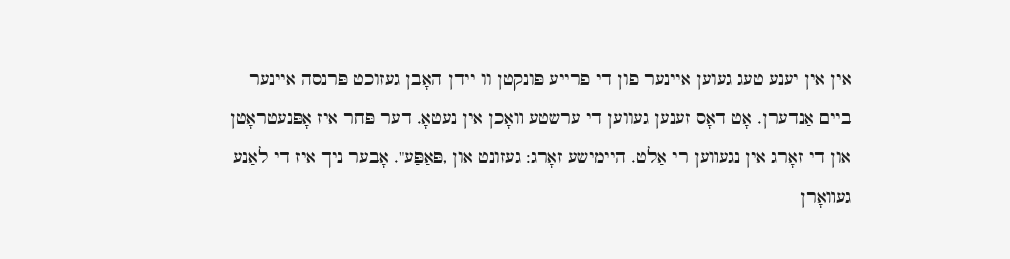אין אין יענע טעג געוען איינער פון די פרייע פּונקטן וו יידן האָבן געזוכט פּרנסה איינער ביים אַנדערן. אָט דאָס זענען געווען די ערשטע װאָכן אין נעטאָ. דער פּחר איז אָפּנעטראָטן און די זאָרג אין נגעװען רי אַלט. היימישע זאָרג: געזונט און ,פּאַפַּע". אָבער ניך איז די לאַנע געװאָרן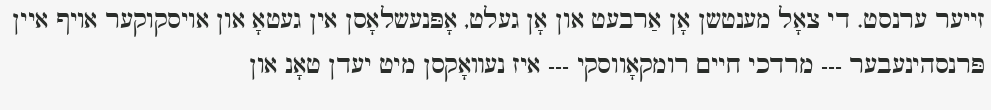זייער ערנסט. די צאָל מענטשן אָן אַרבעט און אָן געלט, אָפּנעשלאָסן אין געטאָ און אויסקוקער אויף איין פּרנסהינעבער --- מרדכי חיים רומקאָווסקי --- איז נעװאָקסן מיט יעדן טאָנ און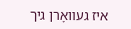איז געװאָרן גיך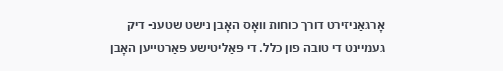אָרגאַניזירט דורך כוחות װאָס האָבן נישט שטענ- דיק געמיינט די טובה פון כלל. די פּאַליטישע פּאַרטײען האָבן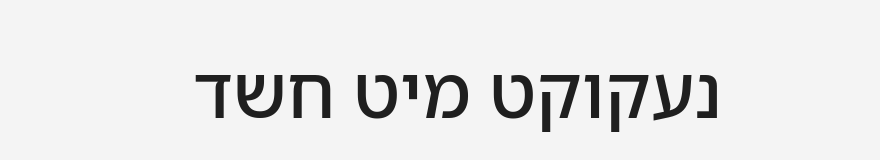נעקוקט מיט חשד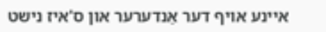איינע אויף דער אַנדערער און ס'איז נישט